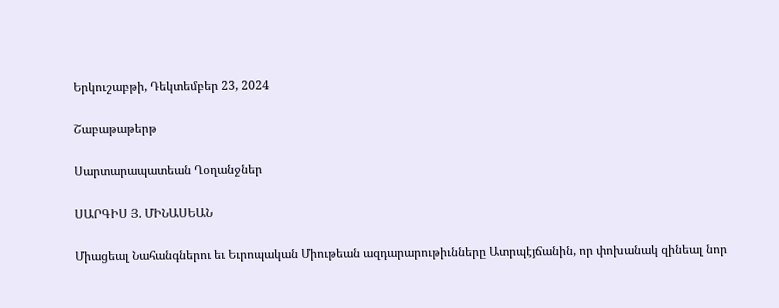Երկուշաբթի, Դեկտեմբեր 23, 2024

Շաբաթաթերթ

Սարտարապատեան Ղօղանջներ

ՍԱՐԳԻՍ Յ. ՄԻՆԱՍԵԱՆ

Միացեալ Նահանգներու եւ Եւրոպական Միութեան ազդարարութիւնները Ատրպէյճանին, որ փոխանակ զինեալ նոր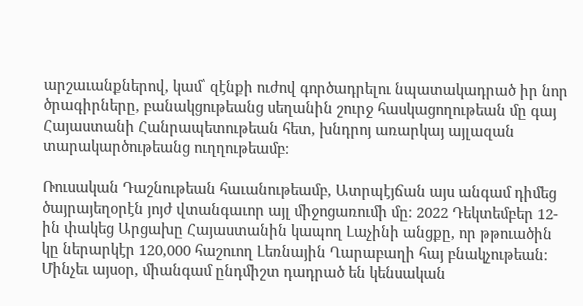արշաւանքներով, կամ՝ զէնքի ուժով գործադրելու նպատակադրած իր նոր ծրագիրները, բանակցութեանց սեղանին շուրջ հասկացողութեան մը գայ Հայաստանի Հանրապետութեան հետ, խնդրոյ առարկայ այլազան տարակարծութեանց ուղղութեամբ։

Ռուսական Դաշնութեան հաւանութեամբ, Ատրպէյճան այս անգամ դիմեց ծայրայեղօրէն յոյժ վտանգաւոր այլ միջոցառումի մը։ 2022 Դեկտեմբեր 12-ին փակեց Արցախը Հայաստանին կապող Լաչինի անցքը, որ թթուածին կը ներարկէր 120,000 հաշուող Լեռնային Ղարաբաղի հայ բնակչութեան։ Մինչեւ այսօր, միանգամ ընդմիշտ դադրած են կենսական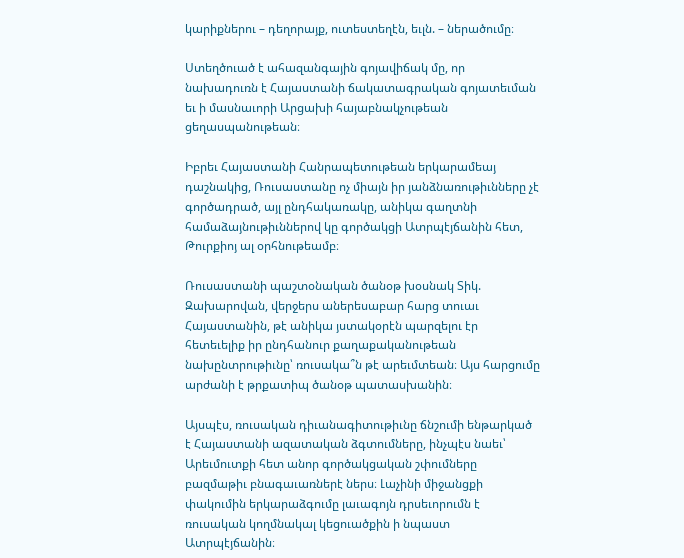կարիքներու – դեղորայք, ուտեստեղէն, եւլն. – ներածումը։

Ստեղծուած է ահազանգային գոյավիճակ մը, որ նախադուռն է Հայաստանի ճակատագրական գոյատեւման եւ ի մասնաւորի Արցախի հայաբնակչութեան ցեղասպանութեան։

Իբրեւ Հայաստանի Հանրապետութեան երկարամեայ դաշնակից, Ռուսաստանը ոչ միայն իր յանձնառութիւնները չէ գործադրած, այլ ընդհակառակը, անիկա գաղտնի համաձայնութիւններով կը գործակցի Ատրպէյճանին հետ, Թուրքիոյ ալ օրհնութեամբ։

Ռուսաստանի պաշտօնական ծանօթ խօսնակ Տիկ. Զախարովան, վերջերս աներեսաբար հարց տուաւ Հայաստանին, թէ անիկա յստակօրէն պարզելու էր հետեւելիք իր ընդհանուր քաղաքականութեան նախընտրութիւնը՝ ռուսակա՞ն թէ արեւմտեան։ Այս հարցումը արժանի է թրքատիպ ծանօթ պատասխանին։

Այսպէս, ռուսական դիւանագիտութիւնը ճնշումի ենթարկած է Հայաստանի ազատական ձգտումները, ինչպէս նաեւ՝ Արեւմուտքի հետ անոր գործակցական շփումները բազմաթիւ բնագաւառներէ ներս։ Լաչինի միջանցքի փակումին երկարաձգումը լաւագոյն դրսեւորումն է ռուսական կողմնակալ կեցուածքին ի նպաստ Ատրպէյճանին։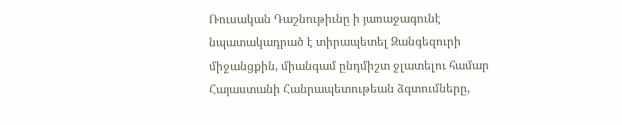Ռուսական Դաշնութիւնը ի յառաջագունէ նպատակադրած է տիրապետել Զանգեզուրի միջանցքին, միանգամ ընդմիշտ ջլատելու համար Հայաստանի Հանրապետութեան ձգտումները,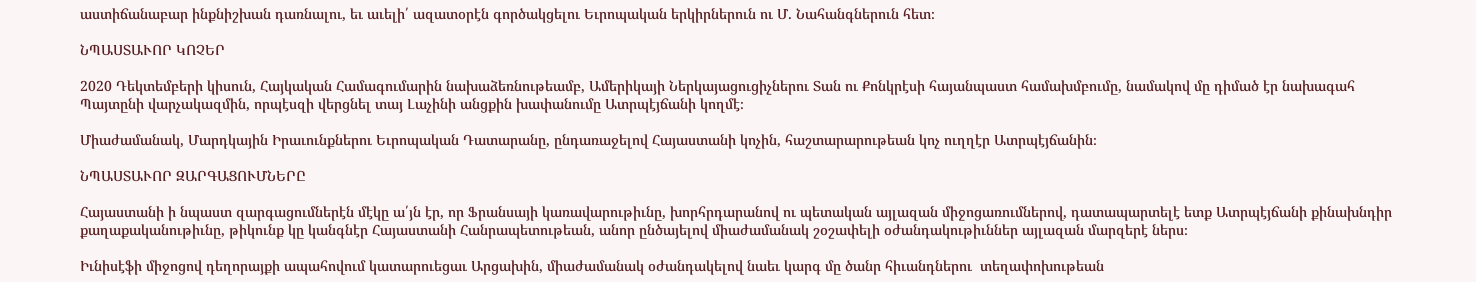աստիճանաբար ինքնիշխան դառնալու, եւ աւելի՛ ազատօրէն գործակցելու Եւրոպական երկիրներուն ու Մ. Նահանգներուն հետ։

ՆՊԱՍՏԱՒՈՐ ԿՈՉԵՐ

2020 Դեկտեմբերի կիսուն, Հայկական Համագումարին նախաձեռնութեամբ, Ամերիկայի Ներկայացուցիչներու Տան ու Քոնկրէսի հայանպաստ համախմբումը, նամակով մը դիմած էր նախագահ Պայտընի վարչակազմին, որպէսզի վերցնել տայ Լաչինի անցքին խափանումը Ատրպէյճանի կողմէ։

Միաժամանակ, Մարդկային Իրաւունքներու Եւրոպական Դատարանը, ընդառաջելով Հայաստանի կոչին, հաշտարարութեան կոչ ուղղէր Ատրպէյճանին։

ՆՊԱՍՏԱՒՈՐ ԶԱՐԳԱՑՈՒՄՆԵՐԸ

Հայաստանի ի նպաստ զարգացումներէն մէկը ա՛յն էր, որ Ֆրանսայի կառավարութիւնը, խորհրդարանով ու պետական այլազան միջոցառումներով, դատապարտելէ ետք Ատրպէյճանի քինախնդիր քաղաքականութիւնը, թիկունք կը կանգնէր Հայաստանի Հանրապետութեան, անոր ընծայելով միաժամանակ շօշափելի օժանդակութիւններ այլազան մարզերէ ներս։

Իւնիսէֆի միջոցով դեղորայքի ապահովում կատարուեցաւ Արցախին, միաժամանակ օժանդակելով նաեւ կարգ մը ծանր հիւանդներու  տեղափոխութեան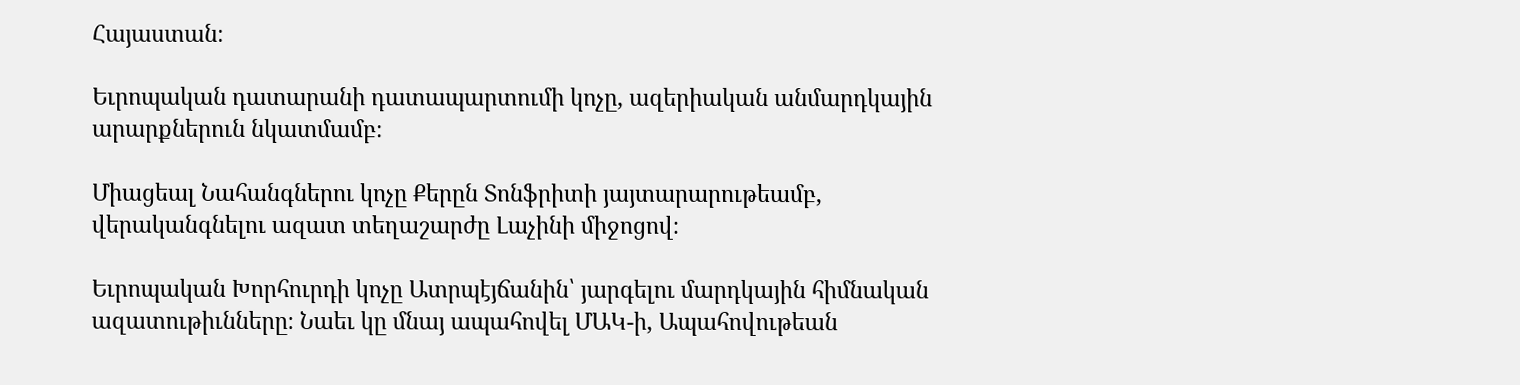Հայաստան։

Եւրոպական դատարանի դատապարտումի կոչը, ազերիական անմարդկային արարքներուն նկատմամբ։

Միացեալ Նահանգներու կոչը Քերըն Տոնֆրիտի յայտարարութեամբ, վերականգնելու ազատ տեղաշարժը Լաչինի միջոցով։

Եւրոպական Խորհուրդի կոչը Ատրպէյճանին՝ յարգելու մարդկային հիմնական ազատութիւնները։ Նաեւ կը մնայ ապահովել ՄԱԿ-ի, Ապահովութեան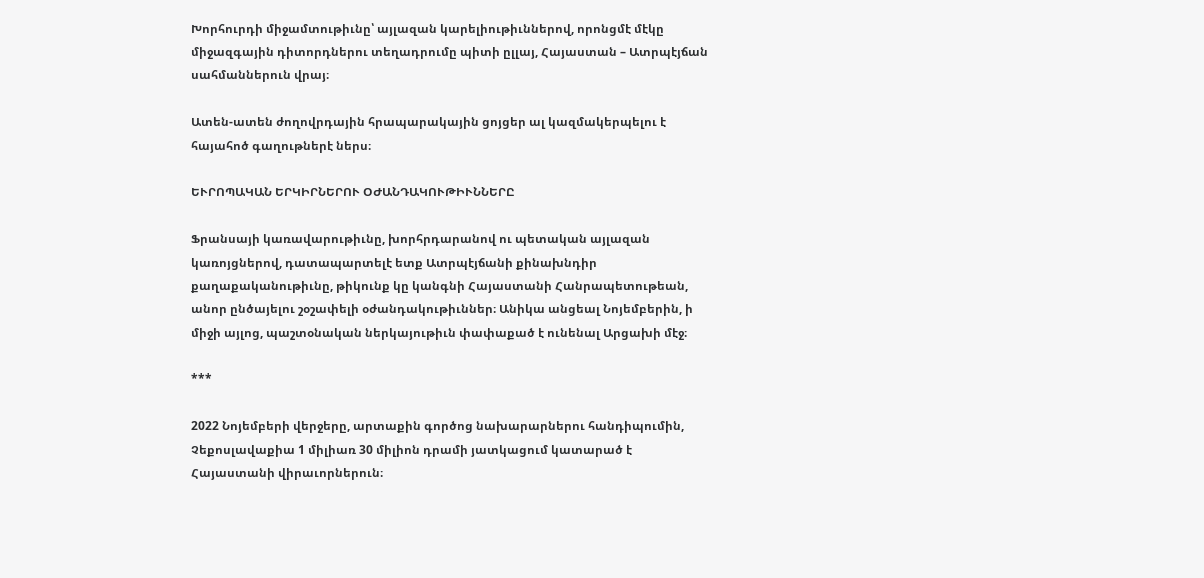Խորհուրդի միջամտութիւնը՝ այլազան կարելիութիւններով, որոնցմէ մէկը միջազգային դիտորդներու տեղադրումը պիտի ըլլայ, Հայաստան – Ատրպէյճան սահմաններուն վրայ։

Ատեն-ատեն ժողովրդային հրապարակային ցոյցեր ալ կազմակերպելու է հայահոծ գաղութներէ ներս։

ԵՒՐՈՊԱԿԱՆ ԵՐԿԻՐՆԵՐՈՒ ՕԺԱՆԴԱԿՈՒԹԻՒՆՆԵՐԸ

Ֆրանսայի կառավարութիւնը, խորհրդարանով ու պետական այլազան կառոյցներով, դատապարտելէ ետք Ատրպէյճանի քինախնդիր քաղաքականութիւնը, թիկունք կը կանգնի Հայաստանի Հանրապետութեան, անոր ընծայելու շօշափելի օժանդակութիւններ։ Անիկա անցեալ Նոյեմբերին, ի միջի այլոց, պաշտօնական ներկայութիւն փափաքած է ունենալ Արցախի մէջ։

***

2022 Նոյեմբերի վերջերը, արտաքին գործոց նախարարներու հանդիպումին, Չեքոսլավաքիա 1 միլիառ 30 միլիոն դրամի յատկացում կատարած է Հայաստանի վիրաւորներուն։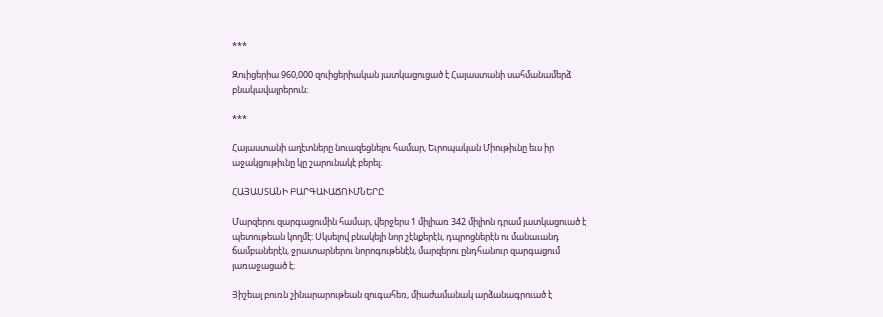***

Զուիցերիա 960,000 զուիցերիական յատկացուցած է Հայաստանի սահմանամերձ բնակավայրերուն։

***

Հայաստանի աղէտները նուազեցնելու համար, Եւրոպական Միութիւնը եւս իր աջակցութիւնը կը շարունակէ բերել։

ՀԱՅԱՍՏԱՆԻ ԲԱՐԳԱՒԱՃՈՒՄՆԵՐԸ

Մարզերու զարգացումին համար, վերջերս 1 միլիառ 342 միլիոն դրամ յատկացուած է պետութեան կողմէ։ Սկսելով բնակելի նոր շէնքերէն, դպրոցներէն ու մանաւանդ ճամբաներէն, ջրատարներու նորոգութենէն, մարզերու ընդհանուր զարգացում յառաջացած է։

Յիշեալ բուռն շինարարութեան զուգահեռ, միաժամանակ արձանագրուած է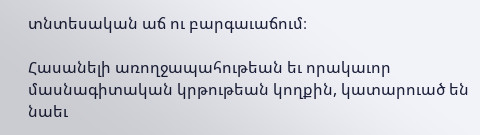տնտեսական աճ ու բարգաւաճում։

Հասանելի առողջապահութեան եւ որակաւոր մասնագիտական կրթութեան կողքին, կատարուած են նաեւ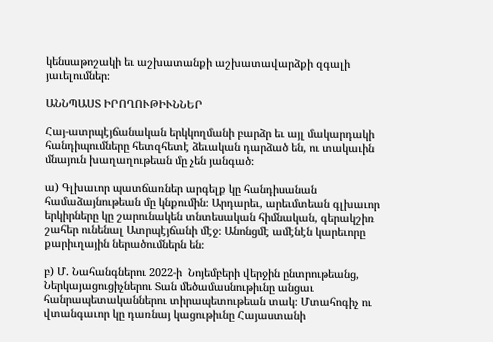կենսաթոշակի եւ աշխատանքի աշխատավարձքի զգալի յաւելումներ։

ԱՆՆՊԱՍՏ ԻՐՈՂՈՒԹԻՒՆՆԵՐ

Հայ-ատրպէյճանական երկկողմանի բարձր եւ այլ մակարդակի հանդիպումները հետզհետէ ձեւական դարձած են, ու տակաւին մնայուն խաղաղութեան մը չեն յանգած։

ա) Գլխաւոր պատճառներ արգելք կը հանդիսանան համաձայնութեան մը կնքումին։ Արդարեւ, արեւմտեան գլխաւոր երկիրները կը շարունակեն տնտեսական հիմնական, գերակշիռ շահեր ունենալ Ատրպէյճանի մէջ։ Անոնցմէ ամէնէն կարեւորը քարիւղային ներածումներն են։

բ) Մ. Նահանգներու 2022-ի  Նոյեմբերի վերջին ընտրութեանց, Ներկայացուցիչներու Տան մեծամասնութիւնը անցաւ հանրապետականներու տիրապետութեան տակ։ Մտահոգիչ ու վտանգաւոր կը դառնայ կացութիւնը Հայաստանի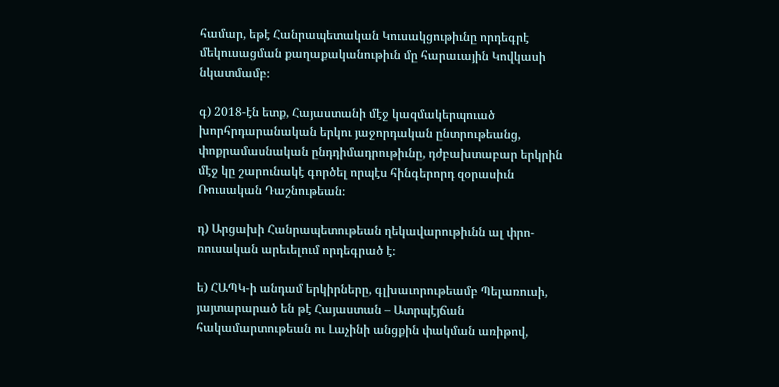համար, եթէ Հանրապետական Կուսակցութիւնը որդեգրէ մեկուսացման քաղաքականութիւն մը հարաւային Կովկասի նկատմամբ։

գ) 2018-էն ետք, Հայաստանի մէջ կազմակերպուած խորհրդարանական երկու յաջորդական ընտրութեանց, փոքրամասնական ընդդիմադրութիւնը, դժբախտաբար երկրին մէջ կը շարունակէ գործել որպէս հինգերորդ զօրասիւն Ռուսական Դաշնութեան։

դ) Արցախի Հանրապետութեան ղեկավարութիւնն ալ փրո-ռուսական արեւելում որդեգրած է։

ե) ՀԱՊԿ-ի անդամ երկիրները, գլխաւորութեամբ Պելառուսի, յայտարարած են թէ Հայաստան – Ատրպէյճան հակամարտութեան ու Լաչինի անցքին փակման առիթով,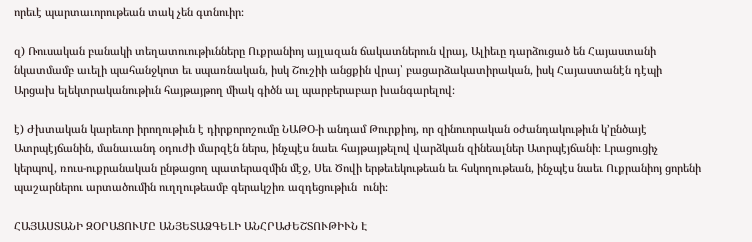որեւէ պարտաւորութեան տակ չեն գտնուիր։

զ) Ռուսական բանակի տեղատուութիւնները Ուքրանիոյ այլազան ճակատներուն վրայ, Ալիեւը դարձուցած են Հայաստանի նկատմամբ աւելի պահանջկոտ եւ սպառնական, իսկ Շուշիի անցքին վրայ՝ բացարձակատիրական, իսկ Հայաստանէն դէպի Արցախ ելեկտրականութիւն հայթայթող միակ գիծն ալ պարբերաբար խանգարելով։

է) Ժխտական կարեւոր իրողութիւն է դիրքորոշումը ՆԱԹՕ-ի անդամ Թուրքիոյ, որ զինուորական օժանդակութիւն կ՚ընծայէ Ատրպէյճանին, մանաւանդ օդուժի մարզէն ներս, ինչպէս նաեւ հայթայթելով վարձկան զինեալներ Ատրպէյճանի։ Լրացուցիչ կերպով, ռուս-ուքրանական ընթացող պատերազմին մէջ, Սեւ Ծովի երթեւեկութեան եւ հսկողութեան, ինչպէս նաեւ Ուքրանիոյ ցորենի պաշարներու արտածումին ուղղութեամբ գերակշիռ ազդեցութիւն  ունի։

ՀԱՅԱՍՏԱՆԻ ԶՕՐԱՑՈՒՄԸ ԱՆՅԵՏԱՁԳԵԼԻ ԱՆՀՐԱԺԵՇՏՈՒԹԻՒՆ Է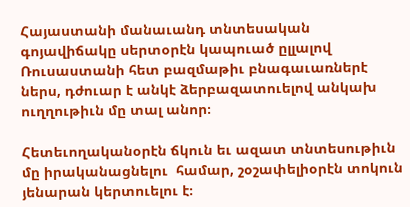Հայաստանի մանաւանդ տնտեսական գոյավիճակը սերտօրէն կապուած ըլլալով Ռուսաստանի հետ բազմաթիւ բնագաւառներէ ներս, դժուար է անկէ ձերբազատուելով անկախ ուղղութիւն մը տալ անոր։

Հետեւողականօրէն ճկուն եւ ազատ տնտեսութիւն մը իրականացնելու  համար, շօշափելիօրէն տոկուն յենարան կերտուելու է։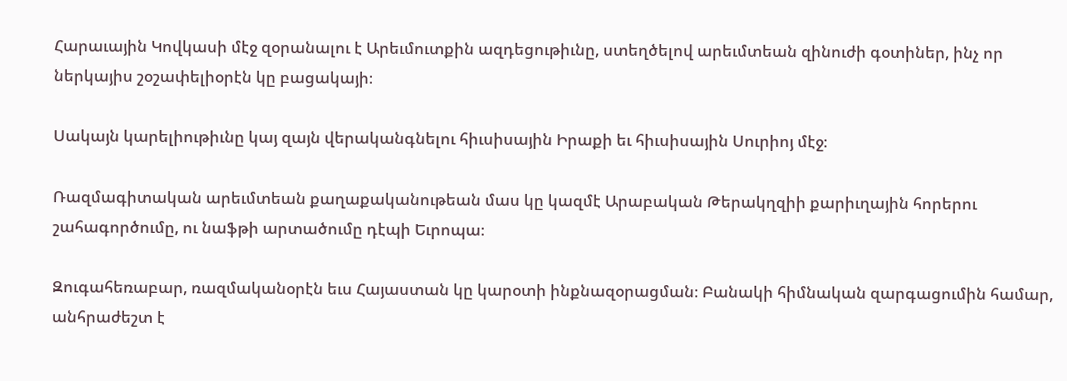Հարաւային Կովկասի մէջ զօրանալու է Արեւմուտքին ազդեցութիւնը, ստեղծելով արեւմտեան զինուժի գօտիներ, ինչ որ ներկայիս շօշափելիօրէն կը բացակայի։

Սակայն կարելիութիւնը կայ զայն վերականգնելու հիւսիսային Իրաքի եւ հիւսիսային Սուրիոյ մէջ։

Ռազմագիտական արեւմտեան քաղաքականութեան մաս կը կազմէ Արաբական Թերակղզիի քարիւղային հորերու շահագործումը, ու նաֆթի արտածումը դէպի Եւրոպա։

Զուգահեռաբար, ռազմականօրէն եւս Հայաստան կը կարօտի ինքնազօրացման։ Բանակի հիմնական զարգացումին համար, անհրաժեշտ է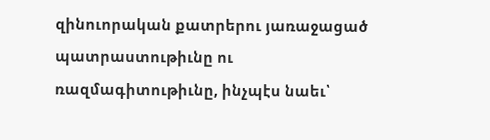զինուորական քատրերու յառաջացած պատրաստութիւնը ու ռազմագիտութիւնը, ինչպէս նաեւ՝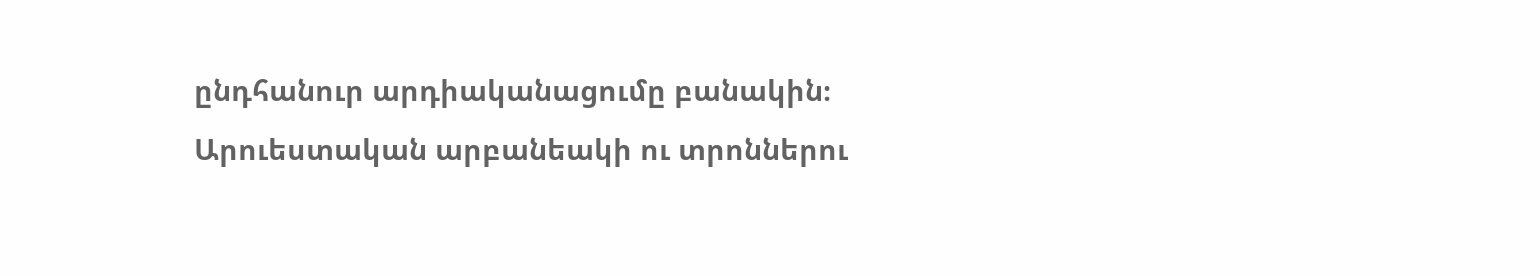ընդհանուր արդիականացումը բանակին։ Արուեստական արբանեակի ու տրոններու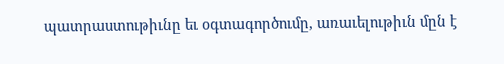պատրաստութիւնը եւ օգտագործումը, առաւելութիւն մըն է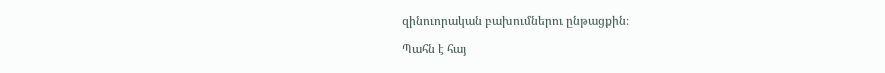զինուորական բախումներու ընթացքին։

Պահն է հայ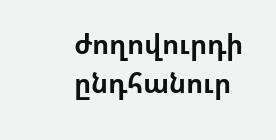ժողովուրդի ընդհանուր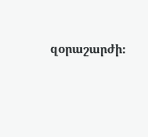զօրաշարժի։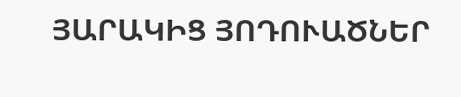ՅԱՐԱԿԻՑ ՅՈԴՈՒԱԾՆԵՐ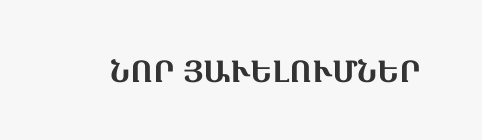ՆՈՐ ՅԱՒԵԼՈՒՄՆԵՐ